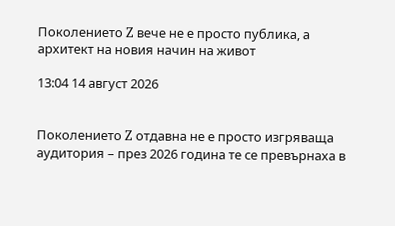Поколението Z вече не е просто публика, а архитект на новия начин на живот

13:04 14 август 2026


Поколението Z отдавна не е просто изгряваща аудитория – през 2026 година те се превърнаха в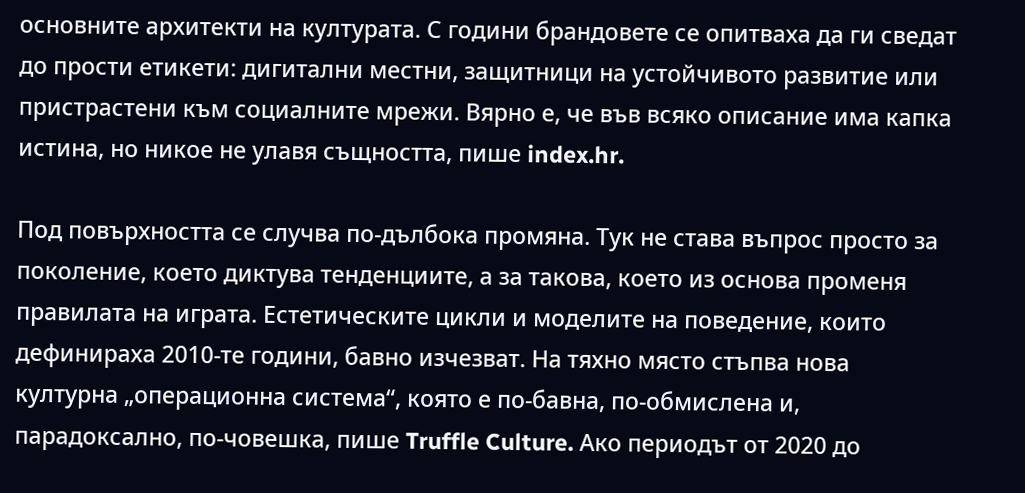основните архитекти на културата. С години брандовете се опитваха да ги сведат до прости етикети: дигитални местни, защитници на устойчивото развитие или пристрастени към социалните мрежи. Вярно е, че във всяко описание има капка истина, но никое не улавя същността, пише index.hr.

Под повърхността се случва по-дълбока промяна. Тук не става въпрос просто за поколение, което диктува тенденциите, а за такова, което из основа променя правилата на играта. Естетическите цикли и моделите на поведение, които дефинираха 2010-те години, бавно изчезват. На тяхно място стъпва нова културна „операционна система“, която е по-бавна, по-обмислена и, парадоксално, по-човешка, пише Truffle Culture. Ако периодът от 2020 до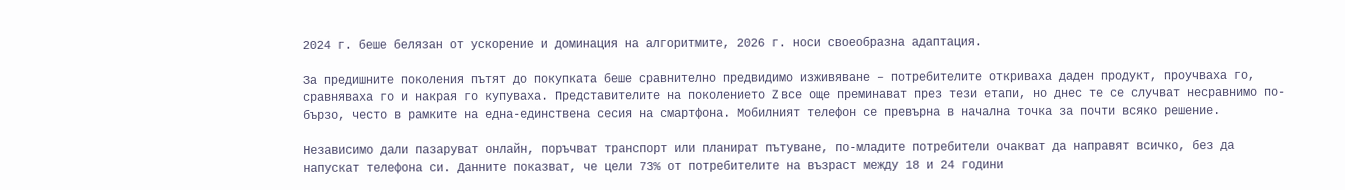2024 г. беше белязан от ускорение и доминация на алгоритмите, 2026 г. носи своеобразна адаптация.

За предишните поколения пътят до покупката беше сравнително предвидимо изживяване – потребителите откриваха даден продукт, проучваха го, сравняваха го и накрая го купуваха. Представителите на поколението Z все още преминават през тези етапи, но днес те се случват несравнимо по-бързо, често в рамките на една-единствена сесия на смартфона. Мобилният телефон се превърна в начална точка за почти всяко решение.

Независимо дали пазаруват онлайн, поръчват транспорт или планират пътуване, по-младите потребители очакват да направят всичко, без да напускат телефона си. Данните показват, че цели 73% от потребителите на възраст между 18 и 24 години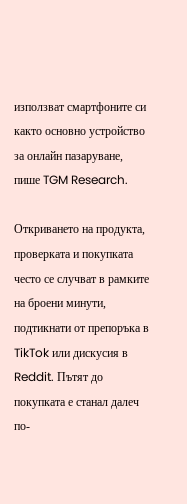използват смартфоните си кактo основно устройство за онлайн пазаруване, пише TGM Research.

Откриването на продукта, проверката и покупката често се случват в рамките на броени минути, подтикнати от препоръка в TikTok или дискусия в Reddit. Пътят до покупката е станал далеч по-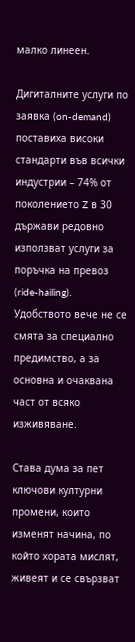малко линеен.

Дигиталните услуги по заявка (on-demand) поставиха високи стандарти във всички индустрии – 74% от поколението Z в 30 държави редовно използват услуги за поръчка на превоз (ride-hailing). Удобството вече не се смята за специално предимство, а за основна и очаквана част от всяко изживяване.

Става дума за пет ключови културни промени, които изменят начина, по който хората мислят, живеят и се свързват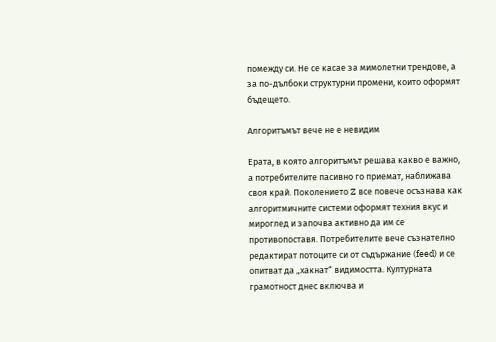помежду си. Не се касае за мимолетни трендове, а за по-дълбоки структурни промени, които оформят бъдещето.

Алгоритъмът вече не е невидим

Ерата, в която алгоритъмът решава какво е важно, а потребителите пасивно го приемат, наближава своя край. Поколението Z все повече осъзнава как алгоритмичните системи оформят техния вкус и мироглед и започва активно да им се противопоставя. Потребителите вече съзнателно редактират потоците си от съдържание (feed) и се опитват да „хакнат“ видимостта. Културната грамотност днес включва и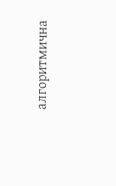алгоритмична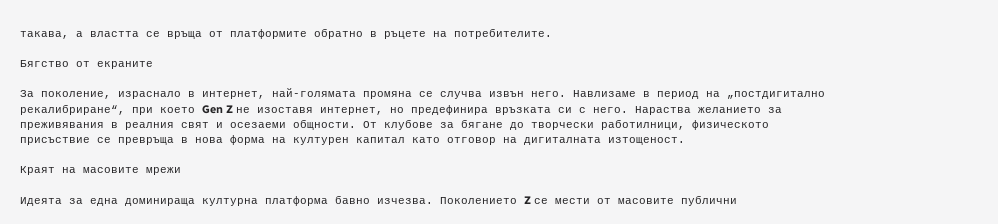такава, а властта се връща от платформите обратно в ръцете на потребителите.

Бягство от екраните

За поколение, израснало в интернет, най-голямата промяна се случва извън него. Навлизаме в период на „постдигитално рекалибриране“, при което Gen Z не изоставя интернет, но предефинира връзката си с него. Нараства желанието за преживявания в реалния свят и осезаеми общности. От клубове за бягане до творчески работилници, физическото присъствие се превръща в нова форма на културен капитал като отговор на дигиталната изтощеност.

Краят на масовите мрежи

Идеята за една доминираща културна платформа бавно изчезва. Поколението Z се мести от масовите публични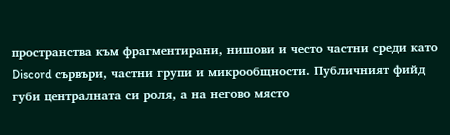пространства към фрагментирани, нишови и често частни среди като Discord сървъри, частни групи и микрообщности. Публичният фийд губи централната си роля, а на негово място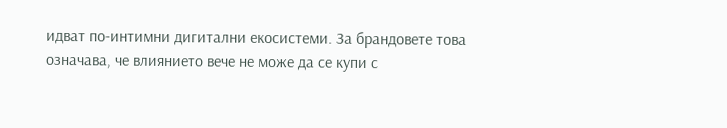идват по-интимни дигитални екосистеми. За брандовете това означава, че влиянието вече не може да се купи с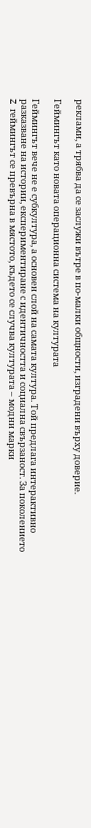реклами, а трябва да се заслужи вътре в по-малки общности, изградени върху доверие.

Геймингът като новата операционна система на културата

Геймингът вече не е субкултура, а основен слой на самата култура. Той предлага интерактивно разказване на истории, експериментиране с идентичността и социална свързаност. За поколението Z геймингът се превърна в мястото, където се случва културата – модни марки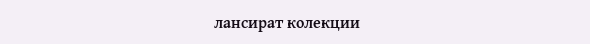лансират колекции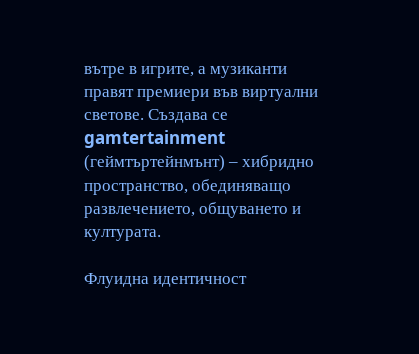вътре в игрите, а музиканти правят премиери във виртуални светове. Създава се gamtertainment (геймтъртейнмънт) – хибридно пространство, обединяващо развлечението, общуването и културата.

Флуидна идентичност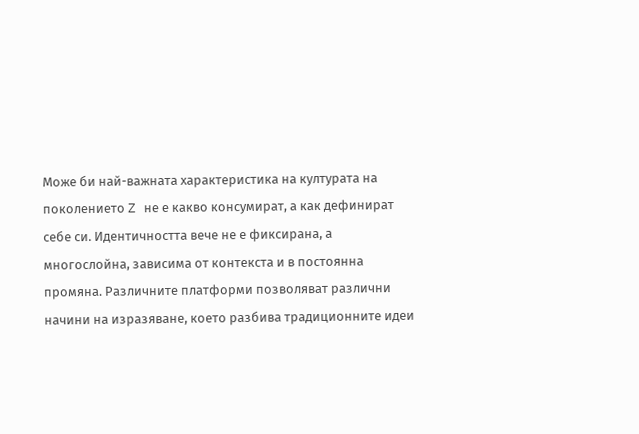Може би най-важната характеристика на културата на поколението Z не е какво консумират, а как дефинират себе си. Идентичността вече не е фиксирана, а многослойна, зависима от контекста и в постоянна промяна. Различните платформи позволяват различни начини на изразяване, което разбива традиционните идеи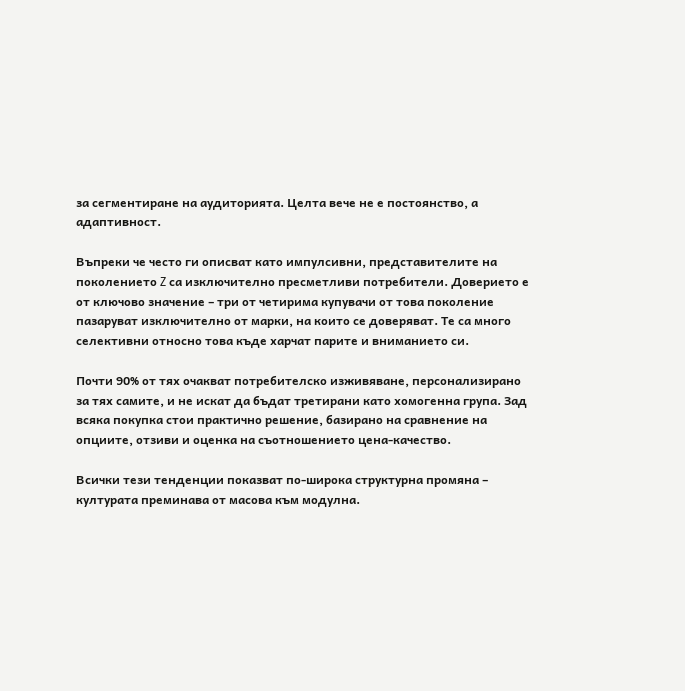за сегментиране на аудиторията. Целта вече не е постоянство, а адаптивност.

Въпреки че често ги описват като импулсивни, представителите на поколението Z са изключително пресметливи потребители. Доверието е от ключово значение – три от четирима купувачи от това поколение пазаруват изключително от марки, на които се доверяват. Те са много селективни относно това къде харчат парите и вниманието си.

Почти 90% от тях очакват потребителско изживяване, персонализирано за тях самите, и не искат да бъдат третирани като хомогенна група. Зад всяка покупка стои практично решение, базирано на сравнение на опциите, отзиви и оценка на съотношението цена-качество.

Всички тези тенденции показват по-широка структурна промяна – културата преминава от масова към модулна.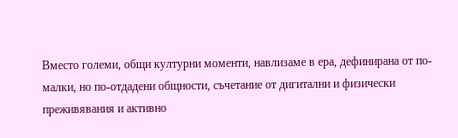Вместо големи, общи културни моменти, навлизаме в ера, дефинирана от по-малки, но по-отдадени общности, съчетание от дигитални и физически преживявания и активно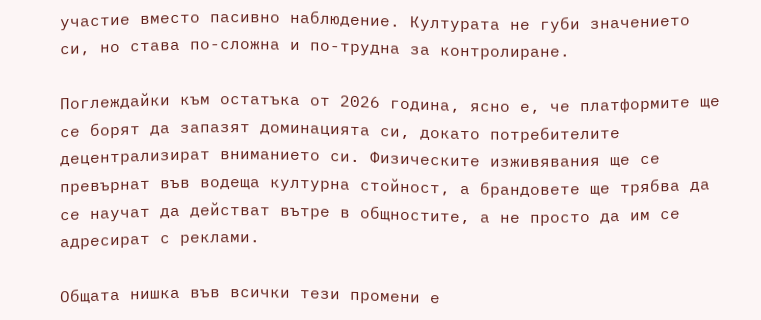участие вместо пасивно наблюдение. Културата не губи значението си, но става по-сложна и по-трудна за контролиране.

Поглеждайки към остатъка от 2026 година, ясно е, че платформите ще се борят да запазят доминацията си, докато потребителите децентрализират вниманието си. Физическите изживявания ще се превърнат във водеща културна стойност, а брандовете ще трябва да се научат да действат вътре в общностите, а не просто да им се адресират с реклами.

Общата нишка във всички тези промени е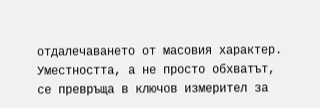отдалечаването от масовия характер. Уместността, а не просто обхватът, се превръща в ключов измерител за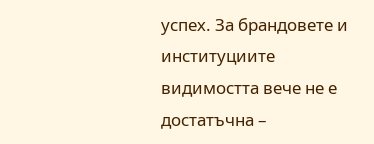успех. За брандовете и институциите видимостта вече не е достатъчна –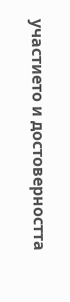участието и достоверността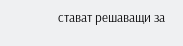стават решаващи за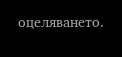оцеляването.